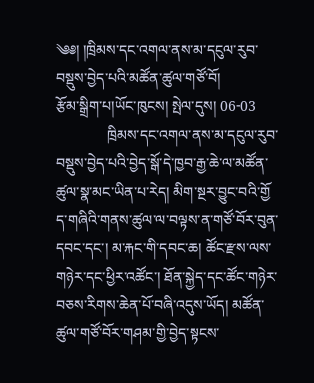༄༅། །ཁྲིམས་དང་འགལ་ནས་མ་དངུལ་རུབ་བསྡུས་བྱེད་པའི་མཚོན་ཚུལ་གཙོ་བོ།
རྩོམ་སྒྲིག་པ།ཡོང་ཁུངས། སྤེལ་དུས། 06-03
              ཁྲིམས་དང་འགལ་ནས་མ་དངུལ་རུབ་བསྡུས་བྱེད་པའི་བྱེད་སྒོ་དེ་ཁྱབ་རྒྱ་ཆེ་ལ་མཚོན་ཚུལ་སྣ་མང་ཡིན་པ་རེད། མིག་སྔར་བྱུང་བའི་གྱོ ད་གཞིའི་གནས་ཚུལ་ལ་བལྟས་ན་གཙོ་བོར་བུན་དབང་དང་། མ་རྐང་གི་དབང་ཆ། ཚོང་རྫས་ལས་གཉེར་དང་ཕྱིར་འཚོང་། ཐོན་སྐྱེད་དང་ཚོང་གཉེར་བཅས་རིགས་ཆེན་པོ་བཞི་འདུས་ཡོད། མཚོན་ཚུལ་གཙོ་བོར་གཤམ་གྱི་བྱེད་སྟངས་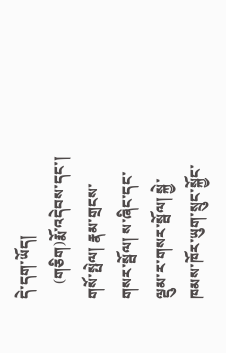དེ་དག་ཡོད།
    (གཅིག)རྨོ་འདེབས་དང་། གསོ་སྤེལ། རྣམ་གྲངས་གསར་སྦོལ། ས་ཞིང་དང་ལྡུམ་ར་གསར་སྦོལ། སྐྱེ་ཁམས་ཁོར་ཡུག་སྲུང་སྐྱོང་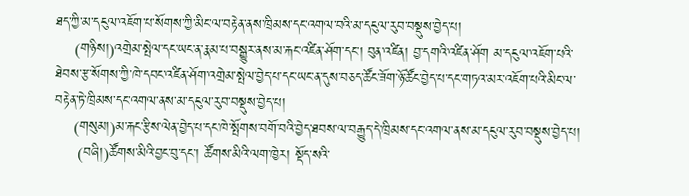ཐད་ཀྱི་མ་དངུལ་འཇོག་པ་སོགས་ཀྱི་མིང་ལ་བརྟེན་ནས་ཁྲིམས་དང་འགལ་བའི་མ་དངུལ་རུབ་བསྡུས་བྱེད་པ།
    (གཉིས།)འགྲེམ་སྤེལ་དང་ཡང་ན་རྣམ་པ་བསྒྱུར་ནས་མ་རྐང་འཛིན་ཤོག་དང་། བུན་འཛིན། བྱ་དགའི་འཛིན་ཤོག མ་དངུལ་འཇོག་པའི་ཐེབས་རྩ་སོགས་ཀྱི་ཁེ་དབང་འཛིན་ཤོག་འགྲེམ་སྤེལ་བྱེད་པ་དང་ཡང་ན་དུས་བཅད་ཚོང་ཟོག་ཉོ་ཚོང་བྱེད་པ་དང་གཏའ་མར་འཇོག་པའི་མིང་ལ་བརྟེན་ཏེ་ཁྲིམས་དང་འགལ་ནས་མ་དངུལ་རུབ་བསྡུས་བྱེད་པ།
    (གསུམ།)མ་རྐང་རྩིས་ལེན་བྱེད་པ་དང་ཁེ་སྤོགས་བགོ་བའི་བྱེད་ཐབས་ལ་བརྒྱུད་དེ་ཁྲིམས་དང་འགལ་ནས་མ་དངུལ་རུབ་བསྡུས་བྱེད་པ།
     (བཞི།)ཚོགས་མིའི་བྱང་བུ་དང་། ཚོགས་མིའི་ལག་ཁྱེར། སྡོད་སའི་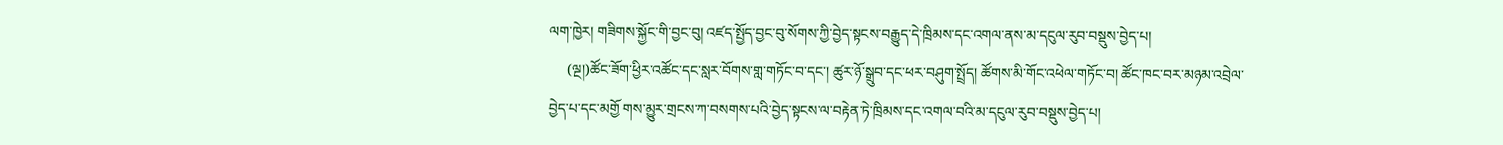ལག་ཁྱེར། གཟིགས་སྐྱོང་གི་བྱང་བུ། འཛད་སྤྱོད་བྱང་བུ་སོགས་ཀྱི་བྱེད་སྟངས་བརྒྱུད་དེ་ཁྲིམས་དང་འགལ་ནས་མ་དངུལ་རུབ་བསྡུས་བྱེད་པ།
     (ལྔ།)ཚོང་ཟོག་ཕྱིར་འཚོང་དང་སླར་བོགས་གླ་གཏོང་བ་དང་། ཚུར་ཉོ་སྒྲུབ་དང་ཕར་བཤུག་སྤྲོད། ཚོགས་མི་གོང་འཕེལ་གཏོང་བ། ཚོང་ཁང་བར་མཉམ་འབྲེལ་བྱེད་པ་དང་མགྱོ གས་མྱུར་གྲངས་ཀ་བསགས་པའི་བྱེད་སྟངས་ལ་བརྟེན་ཏེ་ཁྲིམས་དང་འགལ་བའི་མ་དངུལ་རུབ་བསྡུས་བྱེད་པ།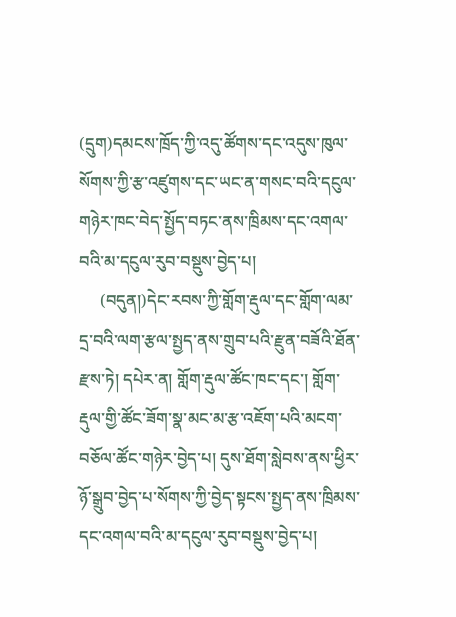(དྲུག)དམངས་ཁྲོད་ཀྱི་འདུ་ཚོགས་དང་འདུས་ཁུལ་སོགས་ཀྱི་རྩ་འཛུགས་དང་ཡང་ན་གསང་བའི་དངུལ་གཉེར་ཁང་བེད་སྤྱོད་བཏང་ནས་ཁྲིམས་དང་འགལ་བའི་མ་དངུལ་རུབ་བསྡུས་བྱེད་པ།
     (བདུན།)དེང་རབས་ཀྱི་གློག་རྡུལ་དང་གློག་ལམ་དྲ་བའི་ལག་རྩལ་སྤྱད་ནས་གྲུབ་པའི་རྫུན་བཟོའི་ཐོན་རྫས་ཏེ། དཔེར་ན། གློག་རྡུལ་ཚོང་ཁང་དང་། གློག་རྡུལ་གྱི་ཚོང་ཟོག་སྣ་མང་མ་རྩ་འཇོག་པའི་མངག་བཅོལ་ཚོང་གཉེར་བྱེད་པ། དུས་ཐོག་སླེབས་ནས་ཕྱིར་ཉོ་སྒྲུབ་བྱེད་པ་སོགས་ཀྱི་བྱེད་སྟངས་སྤྱད་ནས་ཁྲིམས་དང་འགལ་བའི་མ་དངུལ་རུབ་བསྡུས་བྱེད་པ།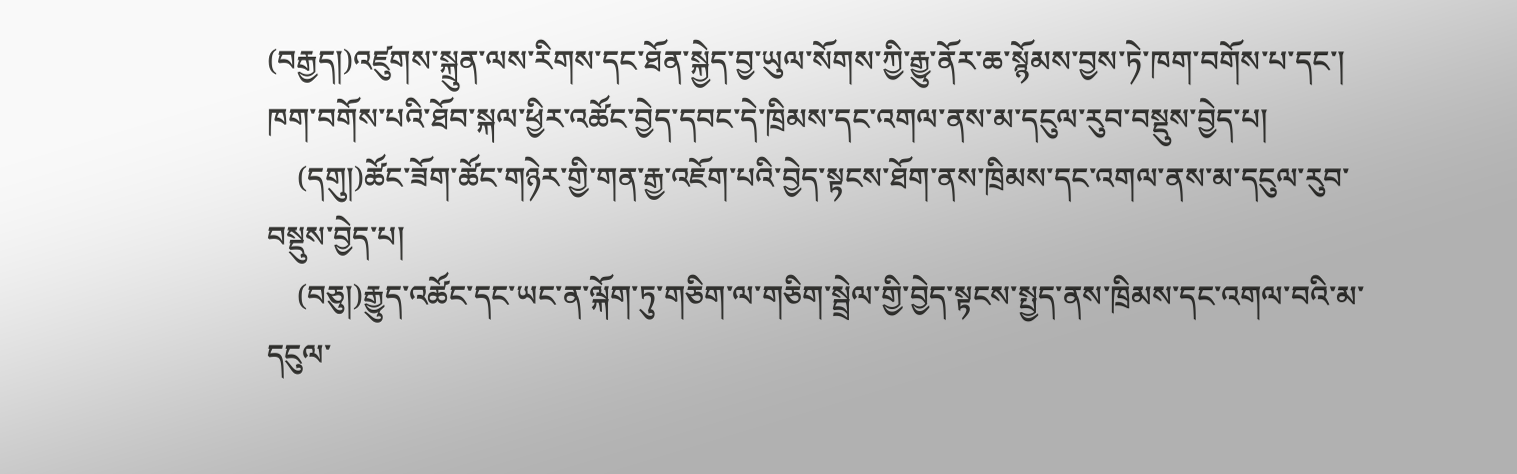(བརྒྱད།)འཛུགས་སྐྲུན་ལས་རིགས་དང་ཐོན་སྐྱེད་བྱ་ཡུལ་སོགས་ཀྱི་རྒྱུ་ནོར་ཆ་སྙོམས་བྱས་ཏེ་ཁག་བགོས་པ་དང་། ཁག་བགོས་པའི་ཐོབ་སྐལ་ཕྱིར་འཚོང་བྱེད་དབང་དེ་ཁྲིམས་དང་འགལ་ནས་མ་དངུལ་རུབ་བསྡུས་བྱེད་པ།
    (དགུ།)ཚོང་ཟོག་ཚོང་གཉེར་གྱི་གན་རྒྱ་འཇོག་པའི་བྱེད་སྟངས་ཐོག་ནས་ཁྲིམས་དང་འགལ་ནས་མ་དངུལ་རུབ་བསྡུས་བྱེད་པ།
    (བཅུ།)རྒྱུད་འཚོང་དང་ཡང་ན་ལྐོག་ཏུ་གཅིག་ལ་གཅིག་སྦྲེལ་གྱི་བྱེད་སྟངས་སྤྱད་ནས་ཁྲིམས་དང་འགལ་བའི་མ་དངུལ་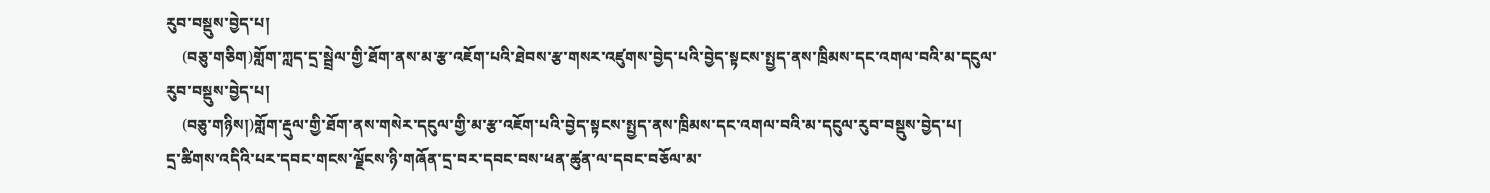རུབ་བསྡུས་བྱེད་པ།
    (བཅུ་གཅིག)གློག་ཀླད་དྲ་སྦྲེལ་གྱི་ཐོག་ནས་མ་རྩ་འཇོག་པའི་ཐེབས་རྩ་གསར་འཛུགས་བྱེད་པའི་བྱེད་སྟངས་སྤྱད་ནས་ཁྲིམས་དང་འགལ་བའི་མ་དངུལ་རུབ་བསྡུས་བྱེད་པ།
    (བཅུ་གཉིས།)གློག་རྡུལ་གྱི་ཐོག་ནས་གསེར་དངུལ་གྱི་མ་རྩ་འཇོག་པའི་བྱེད་སྟངས་སྤྱད་ནས་ཁྲིམས་དང་འགལ་བའི་མ་དངུལ་རུབ་བསྡུས་བྱེད་པ།
དྲ་ཚིགས་འདིའི་པར་དབང་གངས་ལྗོངས་ཉི་གཞོན་དྲ་བར་དབང་བས་ཕན་ཚུན་ལ་དབང་བཅོལ་མ་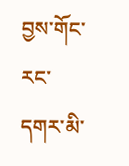བྱས་གོང་རང་དགར་མི་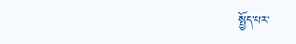སྤྱོད་པར་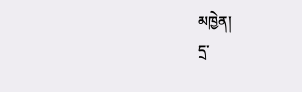མཁྱེན།
དྲ་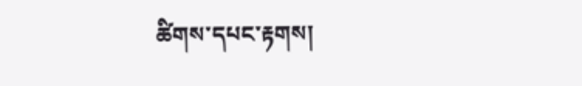ཚིགས་དཔང་རྟགས།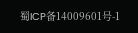蜀ICP备14009601号-1